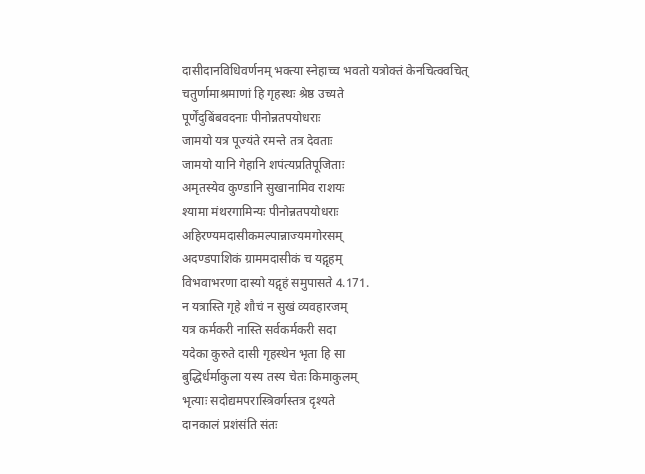दासीदानविधिवर्णनम् भक्त्या स्नेहाच्च भवतो यत्रोक्तं केनचित्क्वचित्
चतुर्णामाश्रमाणां हि गृहस्थः श्रेष्ठ उच्यते
पूर्णेंदुबिंबवदनाः पीनोन्नतपयोधराः
जामयो यत्र पूज्यंते रमन्ते तत्र देवताः
जामयो यानि गेहानि शपंत्यप्रतिपूजिताः
अमृतस्येव कुण्डानि सुखानामिव राशयः
श्यामा मंथरगामिन्यः पीनोन्नतपयोधराः
अहिरण्यमदासीकमल्पान्नाज्यमगोरसम्
अदण्डपाशिकं ग्राममदासीकं च यद्गृहम्
विभवाभरणा दास्यो यद्गृहं समुपासते 4.171.
न यत्रास्ति गृहे शौचं न सुखं व्यवहारजम्
यत्र कर्मकरी नास्ति सर्वकर्मकरी सदा
यदेका कुरुते दासी गृहस्थेन भृता हि सा
बुद्धिर्धर्माकुला यस्य तस्य चेतः किमाकुलम्
भृत्याः सदोद्यमपरास्त्रिवर्गस्तत्र दृश्यते
दानकालं प्रशंसंति संतः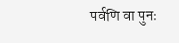पर्वणि वा पुनः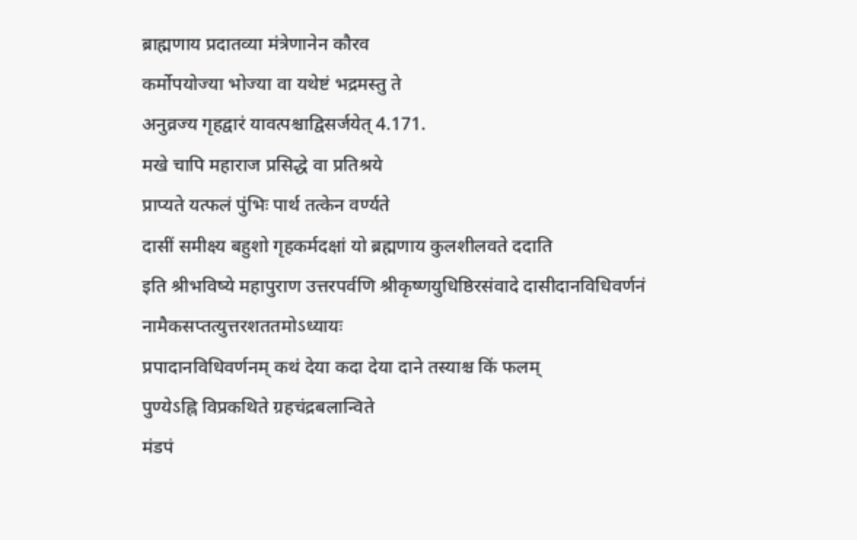ब्राह्मणाय प्रदातव्या मंत्रेणानेन कौरव
कर्मोपयोज्या भोज्या वा यथेष्टं भद्रमस्तु ते
अनुव्रज्य गृहद्वारं यावत्पश्चाद्विसर्जयेत् 4.171.
मखे चापि महाराज प्रसिद्धे वा प्रतिश्रये
प्राप्यते यत्फलं पुंभिः पार्थ तत्केन वर्ण्यते
दासीं समीक्ष्य बहुशो गृहकर्मदक्षां यो ब्रह्मणाय कुलशीलवते ददाति
इति श्रीभविष्ये महापुराण उत्तरपर्वणि श्रीकृष्णयुधिष्ठिरसंवादे दासीदानविधिवर्णनं नामैकसप्तत्युत्तरशततमोऽध्यायः
प्रपादानविधिवर्णनम् कथं देया कदा देया दाने तस्याश्च किं फलम्
पुण्येऽह्नि विप्रकथिते ग्रहचंद्रबलान्विते
मंडपं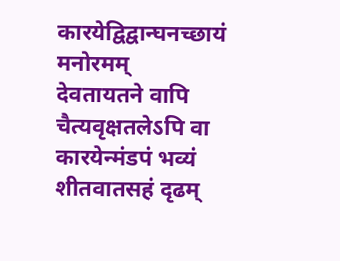कारयेद्विद्वान्घनच्छायं मनोरमम्
देवतायतने वापि चैत्यवृक्षतलेऽपि वा
कारयेन्मंडपं भव्यं शीतवातसहं दृढम्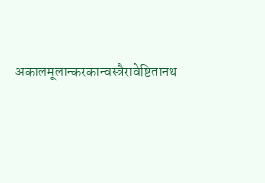अकालमूलान्करकान्वस्त्रैरावेष्टितानथ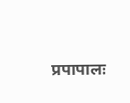प्रपापालः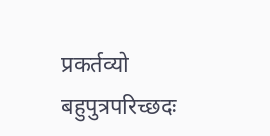प्रकर्तव्यो बहुपुत्रपरिच्छदः